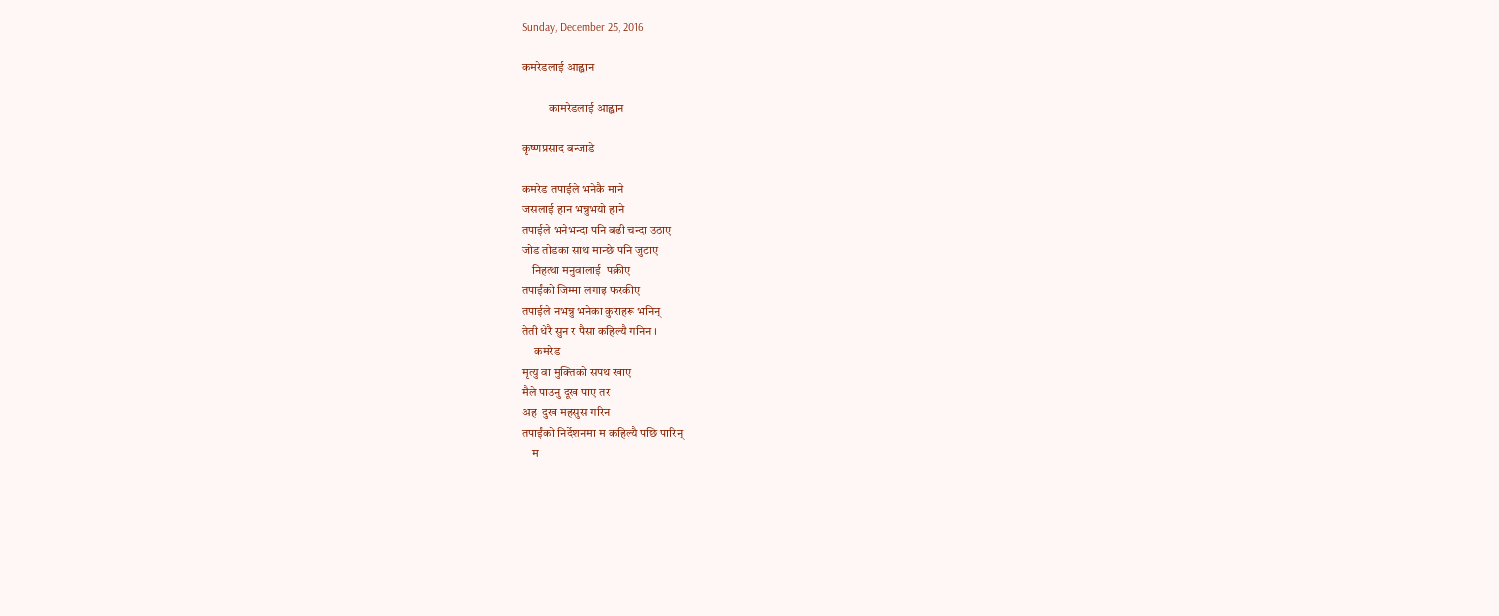Sunday, December 25, 2016

कमरेडलाई आह्वान

           कामरेडलाई आह्वान

कृष्णप्रसाद बन्जाडे

कमरेड तपाईले भनेकै माने
जसलाई हान भन्नुभयो हाने
तपाईले भनेभन्दा पनि बढी चन्दा उठाए
जोड तोडका साथ मान्छे पनि जुटाए
    निहत्था मनुवालाई  पक्रीए
तपाईंको जिम्मा लगाइ फरकीए
तपाईले नभन्नु भनेका कुराहरू भनिन्
तेती धेरै सुन र पैसा कहिल्यै गनिन ।
     कमरेड
मृत्यु वा मुक्तिको सपथ खाए
मैले पाउनु दूख पाए तर
अह  दुख महसुस गरिन
तपाईंको निर्देशनमा म कहिल्यै पछि पारिन्
    म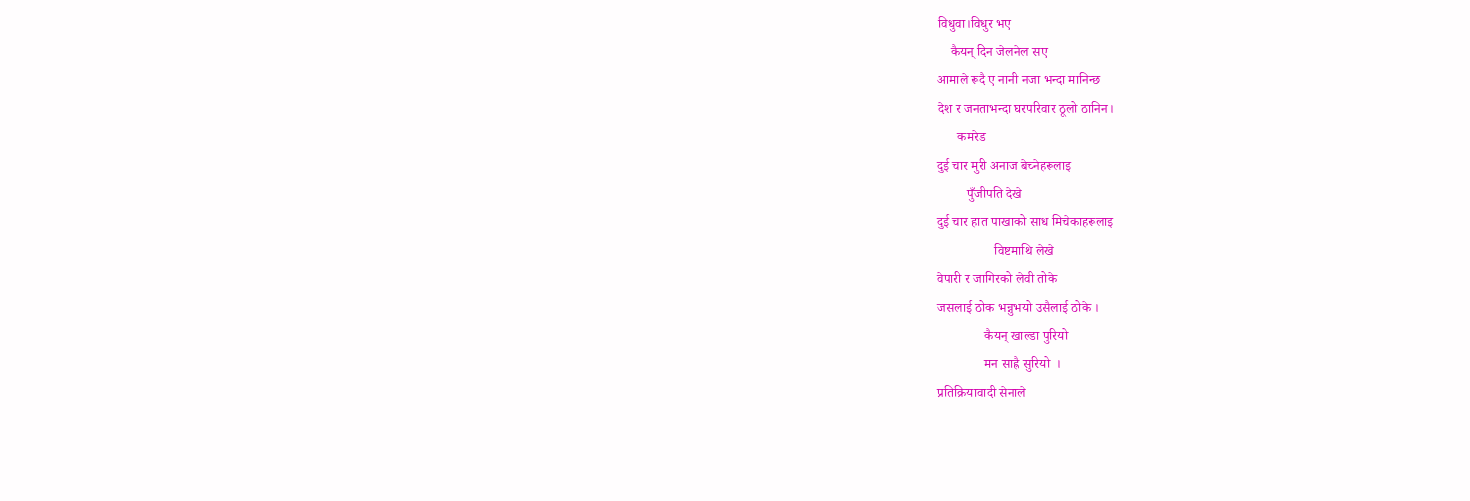विधुवा।विधुर भए
    कैयन् दिन जेलनेल सए
आमाले रूदै ए नानी नजा भन्दा मानिन्छ
देश र जनताभन्दा घरपरिवार ठूलो ठानिन।
      कमरेड
दुई चार मुरी अनाज बेच्नेहरूलाइ
         पुँजीपति देखे
दुई चार हात पाखाको साध मिचेकाहरूलाइ
                 विष्टमाथि लेखे
वेपारी र जागिरको लेवी तोके
जसलाई ठोक भन्नुभयो उसैलाई ठोके ।
              कैयन् खाल्डा पुरियो
              मन साह्रै सुरियो  ।
प्रतिक्रियावादी सेनाले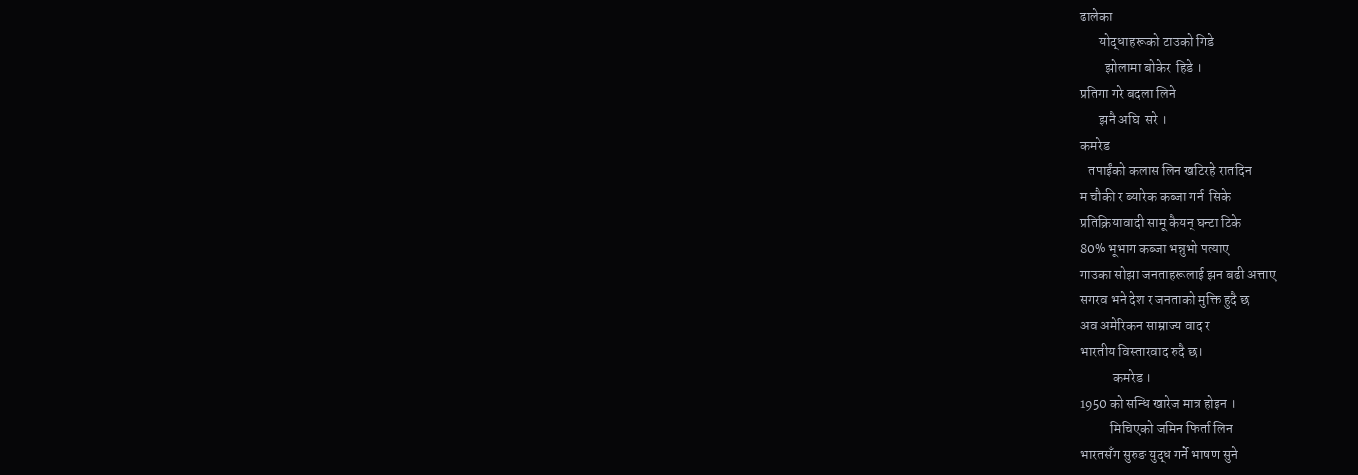ढालेका
       योद्धाहरूको टाउको गिडे
         झोलामा बोकेर  हिडे ।
प्रतिगा गरे बदला लिने
       झनै अघि  सरे ।
कमरेड
   तपाईंको कलास लिन खटिरहे रातदिन
म चौकी र ब्यारेक कब्जा गर्न  सिके
प्रतिक्रियावादी सामू कैयन् घन्टा टिके
80% भूभाग कब्जा भन्नुभो पत्याए
गाउका सोझा जनताहरूलाई झन बढी अत्ताए
सगरव भने देश र जनताको मुक्ति हुदै छ
अव अमेरिकन साम्राज्य वाद र
भारतीय विस्तारवाद रुदै छ।
            कमरेड ।
1950 को सन्धि खारेज मात्र होइन ।
           मिचिएको जमिन फिर्ता लिन
भारतसँग सुरुङ युद्ध गर्ने भाषण सुने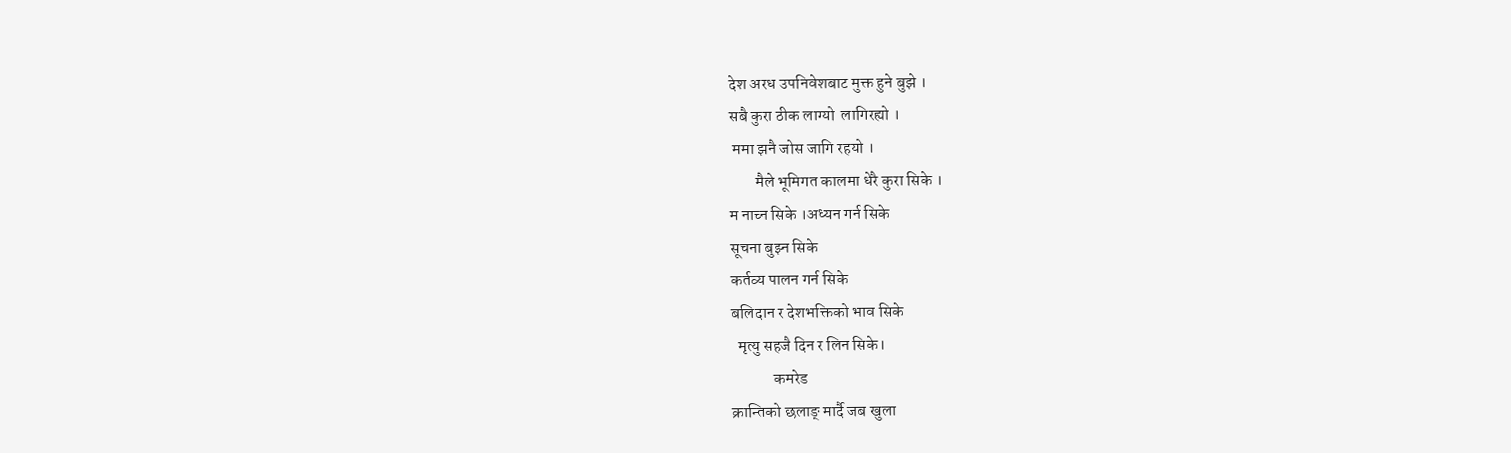देश अरध उपनिवेशबाट मुक्त हुने बुझे ।
सबै कुरा ठीक लाग्यो  लागिरह्यो ।
 ममा झनै जोस जागि रहयो ।
        मैले भूमिगत कालमा धेरै कुरा सिके ।
म नाच्न सिके ।अध्यन गर्न सिके
सूचना बुझ्न सिके
कर्तव्य पालन गर्न सिके
बलिदान र देशभक्तिको भाव सिके
  मृत्यु सहजै दिन र लिन सिके।
             कमरेड
क्रान्तिको छलाङ् मार्दै जब खुला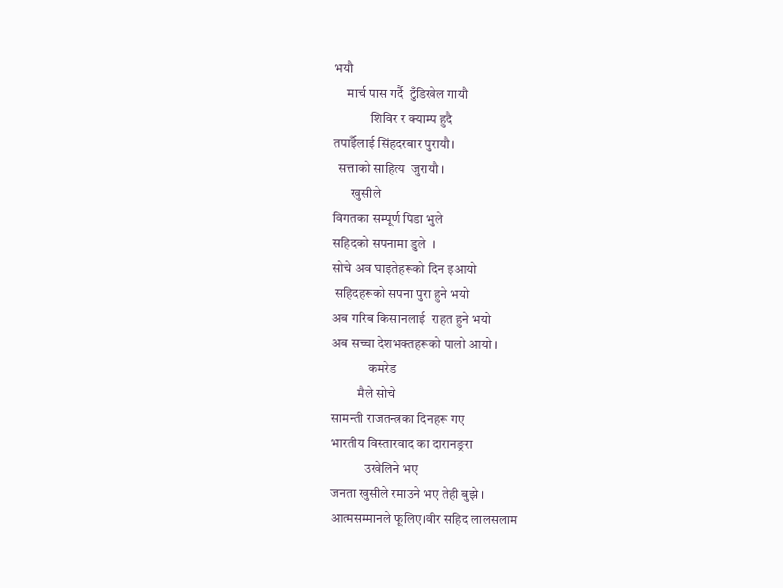भयौ
     मार्च पास गर्दै  टुँडिखेल गायौ
              शिविर र क्याम्प हुदै
तपाईँलाई सिंहदरबार पुरायौ।
  सत्ताको साहित्य  जुरायौ ।
       खुसीले
विगतका सम्पूर्ण पिडा भुले
सहिदको सपनामा डुले  ।
सोचे अव घाइतेहरूको दिन इआयो
 सहिदहरूको सपना पुरा हुने भयो
अब गरिब किसानलाई  राहत हुने भयो
अब सच्चा देशभक्तहरूको पालो आयो ।
              कमरेड
          मैले सोचे
सामन्ती राजतन्त्रका दिनहरू गए
भारतीय विस्तारवाद का दारानङ्ररा
             उखेलिने भए
जनता खुसीले रमाउने भए तेही बुझे ।
आत्मसम्मानले फूलिए।वीर सहिद लालसलाम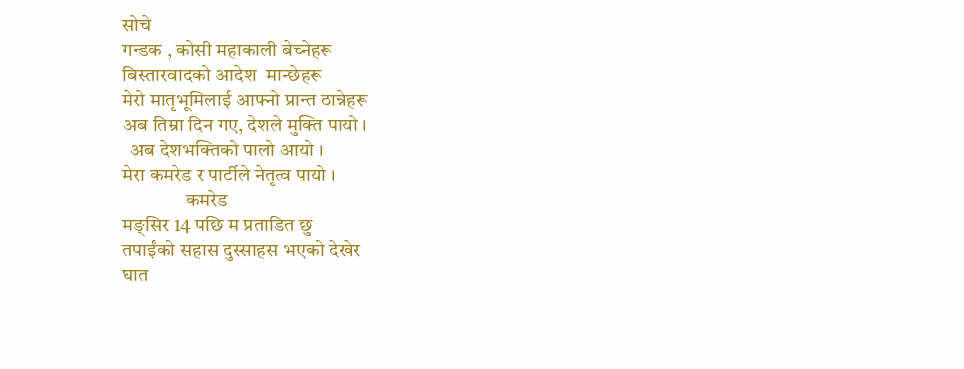सोचे
गन्डक , कोसी महाकाली बेच्नेहरू
बिस्तारवादको आदेश  मान्छेहरू
मेरो मातृभूमिलाई आफ्नो प्रान्त ठान्नेहरू
अब तिम्रा दिन गए, देशले मुक्ति पायो ।
  अब देशभक्तिको पालो आयो ।
मेरा कमरेड र पार्टीले नेतृत्व पायो ।
                कमरेड
मङ्सिर 14 पछि म प्रताडित छु
तपाईंको सहास दुस्साहस भएको देखेर
घात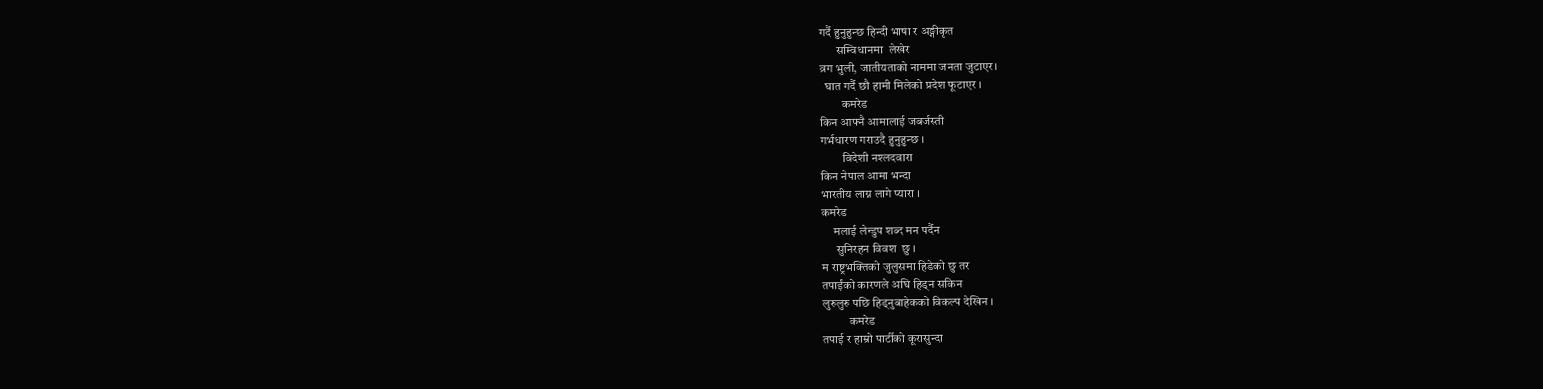गर्दै हुनुहुन्छ हिन्दी भाषा र अङ्गीकृत
       सम्विधानमा  लेखेर
व्रग भुली, जातीयताको नाममा जनता जुटाएर।
  घात गर्दै छौ हामी मिलेको प्रदेश फूटाएर ।
         कमरेड
किन आफ्नै आमालाई जबर्जस्ती
गर्भधारण गराउदै हुनुहुन्छ ।
         विदेशी नश्लदवारा
किन नेपाल आमा भन्दा
भारतीय लाग्न लागे प्यारा ।
कमरेड
     मलाई लेन्डुप शब्द मन पर्दैन
      सुनिरहन विवश  छु ।
म राष्ट्रभक्तिको जुलुसमा हिडेको छु तर
तपाईंको कारणले अघि हिड्न सकिन
लुरुलुरु पछि हिड्नुबाहेकको विकल्प देखिन ।
           कमरेड
तपाई र हाम्रो पार्टीको कूरासुन्दा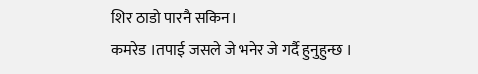शिर ठाडो पारनै सकिन।
कमरेड ।तपाई जसले जे भनेर जे गर्दै हुनुहुन्छ ।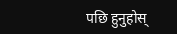पछि हुनुहोस्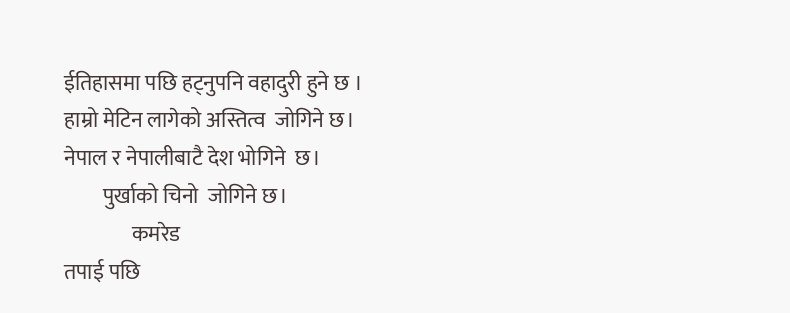ईतिहासमा पछि हट्नुपनि वहादुरी हुने छ ।
हाम्रो मेटिन लागेको अस्तित्व  जोगिने छ।
नेपाल र नेपालीबाटै देश भोगिने  छ।
         पुर्खाको चिनो  जोगिने छ।
                कमरेड
तपाई पछि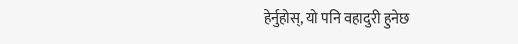हेर्नुहोस्, यो पनि वहादुरी हुनेछ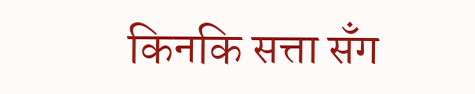किनकि सत्ता सँग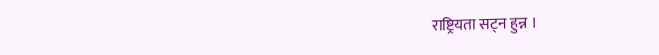राष्ट्रियता सट्न हुन्न ।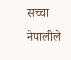सच्चा नेपालीले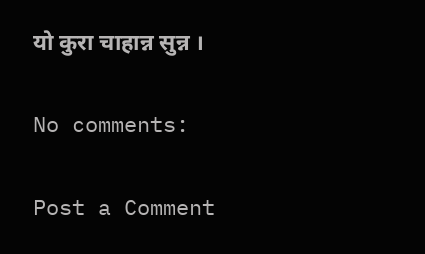यो कुरा चाहान्न सुन्न ।

No comments:

Post a Comment